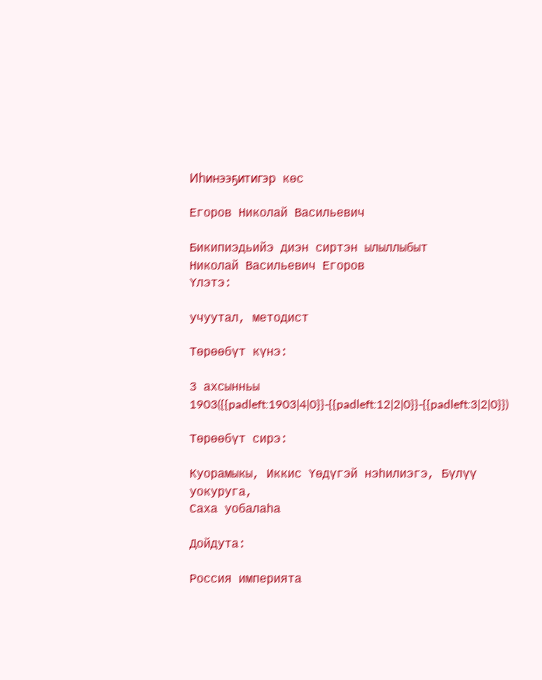Иһинээҕитигэр көс

Егоров Николай Васильевич

Бикипиэдьийэ диэн сиртэн ылыллыбыт
Николай Васильевич Егоров
Үлэтэ:

учуутал, методист

Төрөөбүт күнэ:

3 ахсынньы 1903({{padleft:1903|4|0}}-{{padleft:12|2|0}}-{{padleft:3|2|0}})

Төрөөбүт сирэ:

Куорамыкы, Иккис Үөдүгэй нэһилиэгэ, Бүлүү уокуруга,
Саха уобалаһа

Дойдута:

Россия империята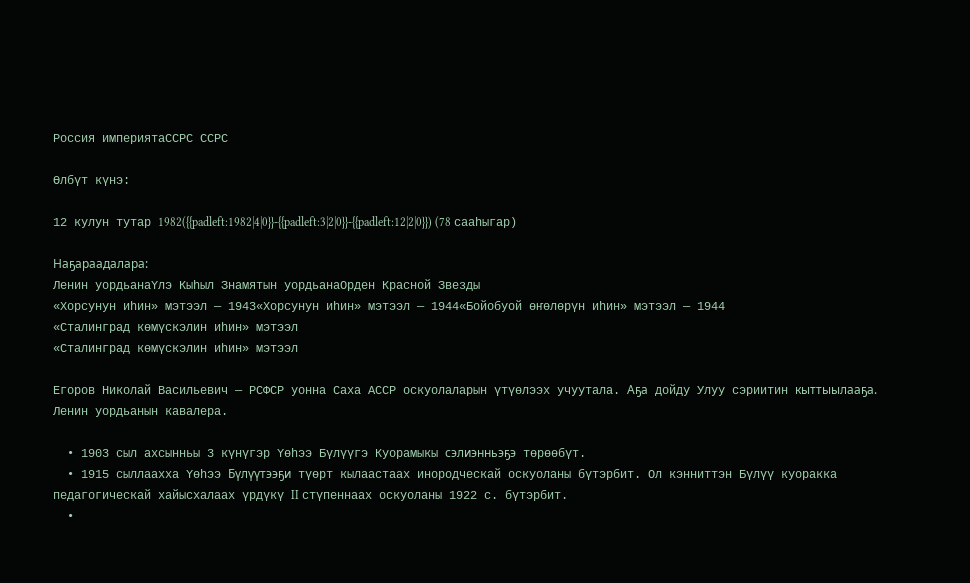Россия империятаССРС ССРС

Өлбүт күнэ:

12 кулун тутар 1982({{padleft:1982|4|0}}-{{padleft:3|2|0}}-{{padleft:12|2|0}}) (78 сааһыгар)

Наҕараадалара:
Ленин уордьанаҮлэ Кыһыл Знамятын уордьанаОрден Красной Звезды
«Хорсунун иһин» мэтээл — 1943«Хорсунун иһин» мэтээл — 1944«Бойобуой өҥөлөрүн иһин» мэтээл — 1944
«Сталинград көмүскэлин иһин» мэтээл
«Сталинград көмүскэлин иһин» мэтээл

Егоров Николай Васильевич — РСФСР уонна Саха АССР оскуолаларын үтүөлээх учуутала. Аҕа дойду Улуу сэриитин кыттыылааҕа. Ленин уордьанын кавалера.

  • 1903 сыл ахсынньы 3 күнүгэр Үөһээ Бүлүүгэ Куорамыкы сэлиэнньэҕэ төрөөбүт.
  • 1915 сыллаахха Үөһээ Бүлүүтээҕи түөрт кылаастаах инородческай оскуоланы бүтэрбит. Ол кэнниттэн Бүлүү куоракка педагогическай хайысхалаах үрдүкү II стүпеннаах оскуоланы 1922 с. бүтэрбит.
  •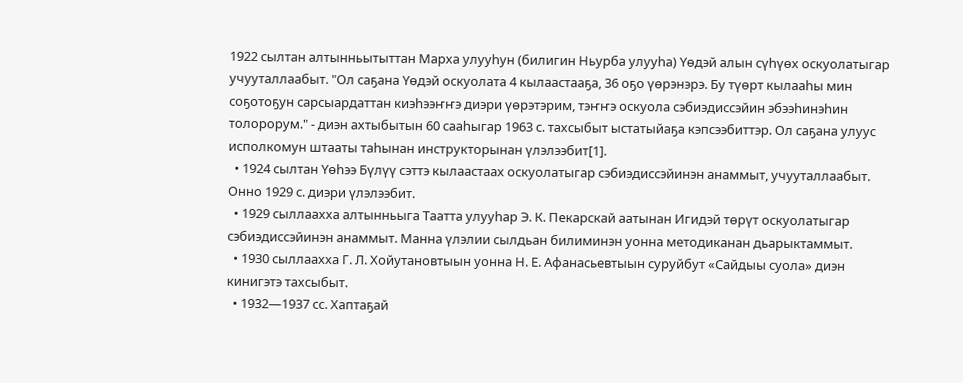1922 сылтан алтынньытыттан Марха улууһун (билигин Ньурба улууһа) Үөдэй алын сүһүөх оскуолатыгар учууталлаабыт. "Ол саҕана Үөдэй оскуолата 4 кылаастааҕа, 36 оҕо үөрэнэрэ. Бу түөрт кылааһы мин соҕотоҕун сарсыардаттан киэһээҥҥэ диэри үөрэтэрим, тэҥҥэ оскуола сэбиэдиссэйин эбээһинэһин толорорум." - диэн ахтыбытын 60 сааһыгар 1963 с. тахсыбыт ыстатыйаҕа кэпсээбиттэр. Ол саҕана улуус исполкомун штааты таһынан инструкторынан үлэлээбит[1].
  • 1924 сылтан Үөһээ Бүлүү сэттэ кылаастаах оскуолатыгар сэбиэдиссэйинэн анаммыт, учууталлаабыт. Онно 1929 с. диэри үлэлээбит.
  • 1929 сыллаахха алтынньыга Таатта улууһар Э. К. Пекарскай аатынан Игидэй төрүт оскуолатыгар сэбиэдиссэйинэн анаммыт. Манна үлэлии сылдьан билиминэн уонна методиканан дьарыктаммыт.
  • 1930 сыллаахха Г. Л. Хойутановтыын уонна Н. Е. Афанасьевтыын суруйбут «Сайдыы суола» диэн кинигэтэ тахсыбыт.
  • 1932—1937 сс. Хаптаҕай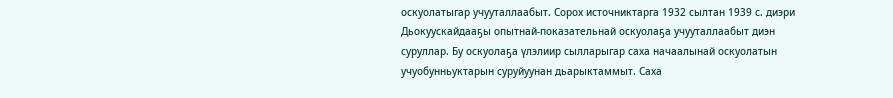оскуолатыгар учууталлаабыт. Сорох источниктарга 1932 сылтан 1939 с. диэри Дьокуускайдааҕы опытнай-показательнай оскуолаҕа учууталлаабыт диэн суруллар. Бу оскуолаҕа үлэлиир сылларыгар саха начаалынай оскуолатын учуобунньуктарын суруйуунан дьарыктаммыт. Саха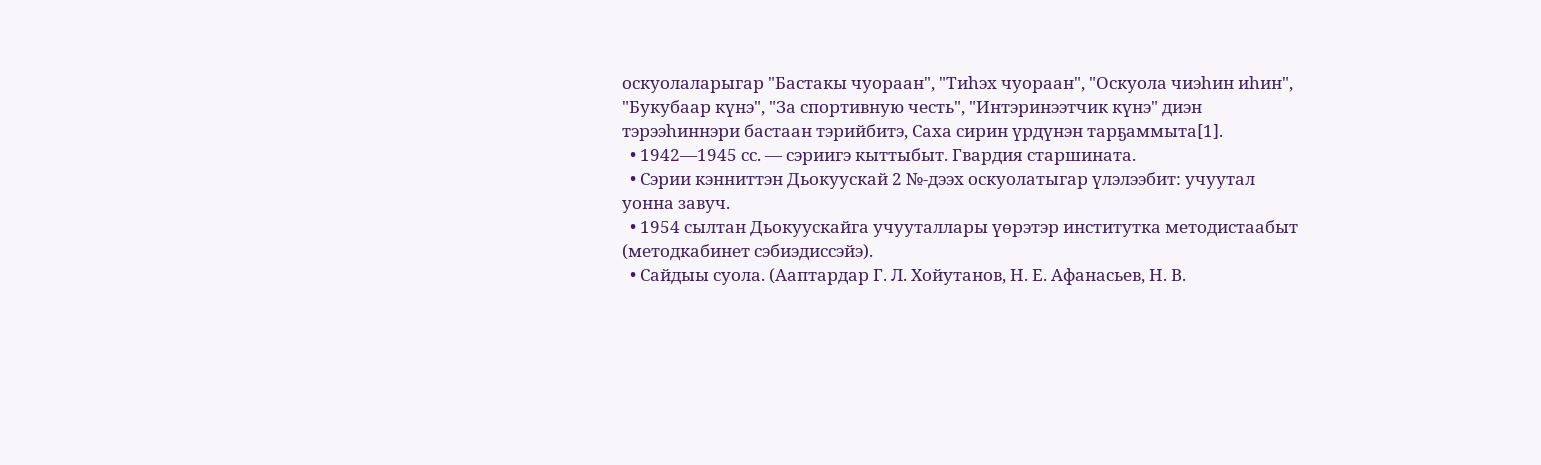оскуолаларыгар "Бастакы чуораан", "Тиһэх чуораан", "Оскуола чиэһин иһин", "Букубаар күнэ", "За спортивную честь", "Интэринээтчик күнэ" диэн тэрээһиннэри бастаан тэрийбитэ, Саха сирин үрдүнэн тарҕаммыта[1].
  • 1942—1945 сс. — сэриигэ кыттыбыт. Гвардия старшината.
  • Сэрии кэнниттэн Дьокуускай 2 №-дээх оскуолатыгар үлэлээбит: учуутал уонна завуч.
  • 1954 сылтан Дьокуускайга учууталлары үөрэтэр институтка методистаабыт (методкабинет сэбиэдиссэйэ).
  • Сайдыы суола. (Ааптардар Г. Л. Хойутанов, Н. Е. Афанасьев, Н. В.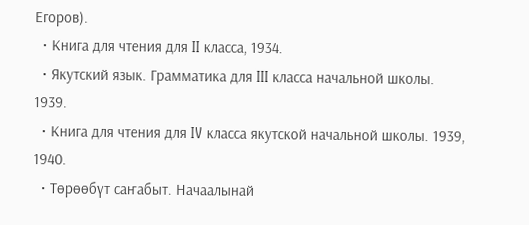Егоров).
  • Книга для чтения для II класса, 1934.
  • Якутский язык. Грамматика для III класса начальной школы. 1939.
  • Книга для чтения для IV класса якутской начальной школы. 1939, 1940.
  • Төрөөбүт саҥабыт. Начаалынай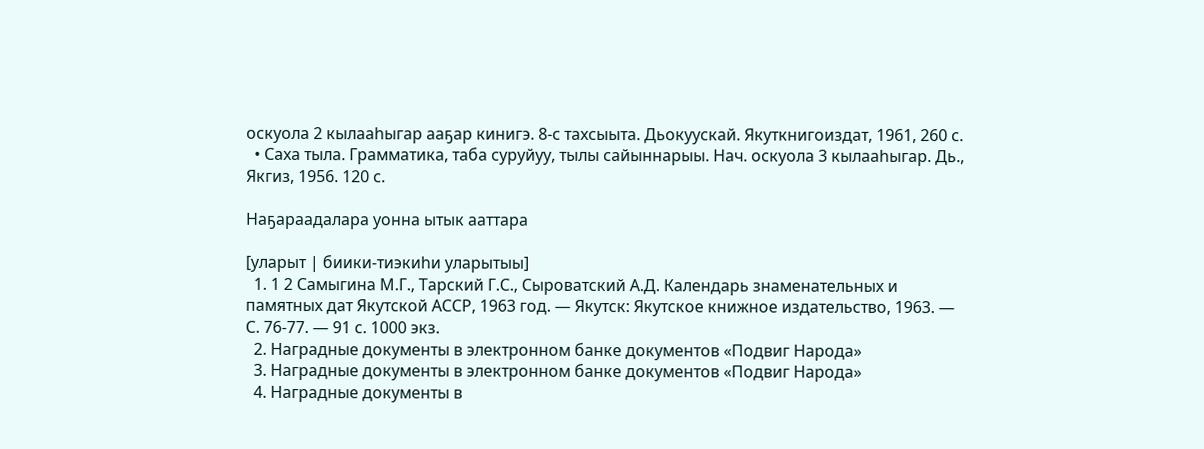оскуола 2 кылааһыгар ааҕар кинигэ. 8-с тахсыыта. Дьокуускай. Якуткнигоиздат, 1961, 260 с.
  • Саха тыла. Грамматика, таба суруйуу, тылы сайыннарыы. Нач. оскуола 3 кылааһыгар. Дь., Якгиз, 1956. 120 с.

Наҕараадалара уонна ытык ааттара

[уларыт | биики-тиэкиһи уларытыы]
  1. 1 2 Самыгина М.Г., Тарский Г.С., Сыроватский А.Д. Календарь знаменательных и памятных дат Якутской АССР, 1963 год. — Якутск: Якутское книжное издательство, 1963. — С. 76-77. — 91 с. 1000 экз.
  2. Наградные документы в электронном банке документов «Подвиг Народа»
  3. Наградные документы в электронном банке документов «Подвиг Народа»
  4. Наградные документы в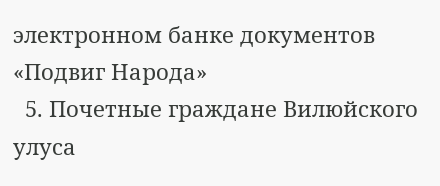электронном банке документов «Подвиг Народа»
  5. Почетные граждане Вилюйского улуса